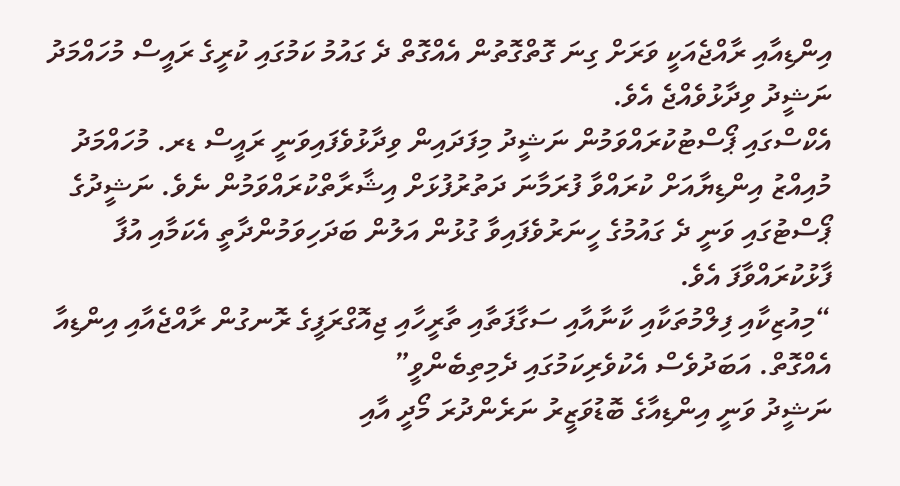އިންޑިއާއި ރާއްޖެއަކީ ވަރަށް ގިނަ ގޮތްގޮތުން އެއްގޮތް ދެ ގައުމު ކަމުގައި ކުރީގެ ރައީސް މުހައްމަދު ނަޝީދު ވިދާޅުވެއްޖެ އެވެ.
އެކްސްގައި ޕޯސްޓުކުރައްވަމުން ނަޝީދު މިފަދައިން ވިދާޅުވެފައިވަނީ ރައީސް ޑރ. މުހައްމަދު މުއިއްޒު އިންޑިޔާއަށް ކުރައްވާ ފުރަމާނަ ދަތުރުފުޅަށް އިޝާރާތްކުރައްވަމުން ނެވެ. ނަޝީދުގެ ޕޯސްޓުގައި ވަނީ ދެ ގައުމުގެ ހީނަރުވެފައިވާ ގުޅުން އަލުން ބަދަހިވަމުންދާތީ އެކަމާއި އުފާ ފާޅުކުރައްވާފަ އެވެ.
“މިއުޒިކާއި ފިލްމުތަކާއި ކާނާއާއި ސަގާފަތާއި ތާރީހާއި ޖިއޮގްރަފީގެ ރޮނގުން ރާއްޖެއާއި އިންޑިއާ އެއްގޮތް. އަބަދުވެސް އެކުވެރިކަމުގައި ދެމިތިބެންވީ”
ނަޝީދު ވަނީ އިންޑިއާގެ ބޮޑުވަޒީރު ނަރެންދުރަ މޯދީ އާއި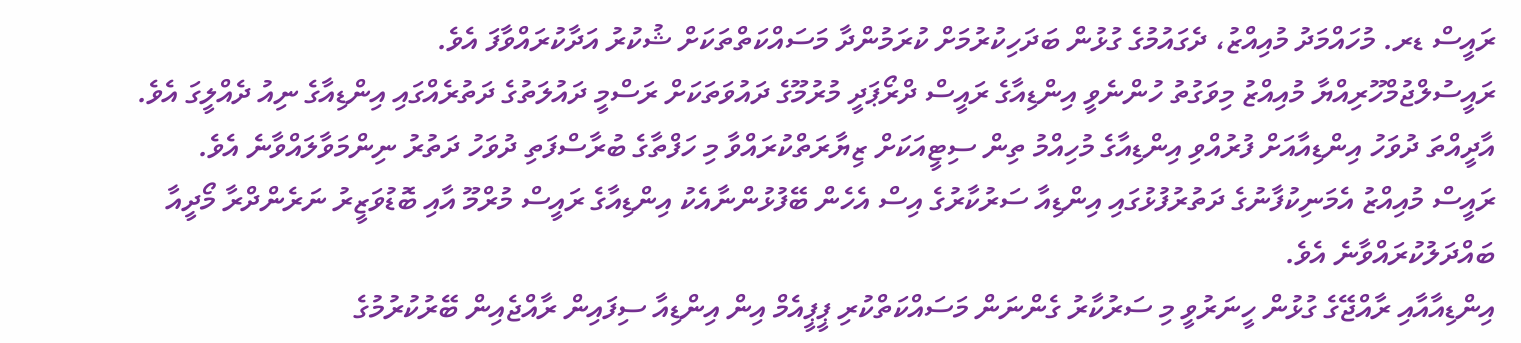ރައީސް ޑރ. މުހައްމަދު މުއިއްޒު، ދެގައުމުގެ ގުޅުން ބަދަހިކުރުމަށް ކުރަމުންދާ މަސައްކަތްތަކަށް ޝުކުރު އަދާކުރައްވާފަ އެވެ.
ރައީސުލްޖުމްހޫރިއްޔާ މުއިއްޒު މިވަގުތު ހުންނެވީ އިންޑިއާގެ ރައީސް ދްރޯޕަދީ މުރުމޫގެ ދައުވަތަކަށް ރަސްމީ ދައުލަތުގެ ދަތުރެއްގައި އިންޑިއާގެ ނިއު ދެއްލީގަ އެވެ. އާދީއްތަ ދުވަހު އިންޑިއާއަށް ފުރުއްވި އިންޑިއާގެ މުހިއްމު ތިން ސިޓީއަކަށް ޒިޔާރަތްކުރައްވާ މި ހަފްތާގެ ބުރާސްފަތި ދުވަހު ދަތުރު ނިންމަވާލައްވާނެ އެވެ.
ރައީސް މުއިއްޒު އެމަނިކުފާނުގެ ދަތުރުފުޅުގައި އިންޑިއާ ސަރުކާރުގެ އިސް އެހެން ބޭފުޅުންނާއެކު އިންޑިއާގެ ރައީސް މުރްމޫ އާއި ބޮޑުވަޒީރު ނަރެންދްރާ މޯދީއާ ބައްދަލުކުރައްވާނެ އެވެ.
އިންޑިއާއާއި ރާއްޖޭގެ ގުޅުން ހީނަރުވީ މި ސަރުކާރު ގެންނަން މަސައްކަތްކުރި ޕީޕީއެމް އިން އިންޑިއާ ސިފައިން ރާއްޖެއިން ބޭރުކުރުމުގެ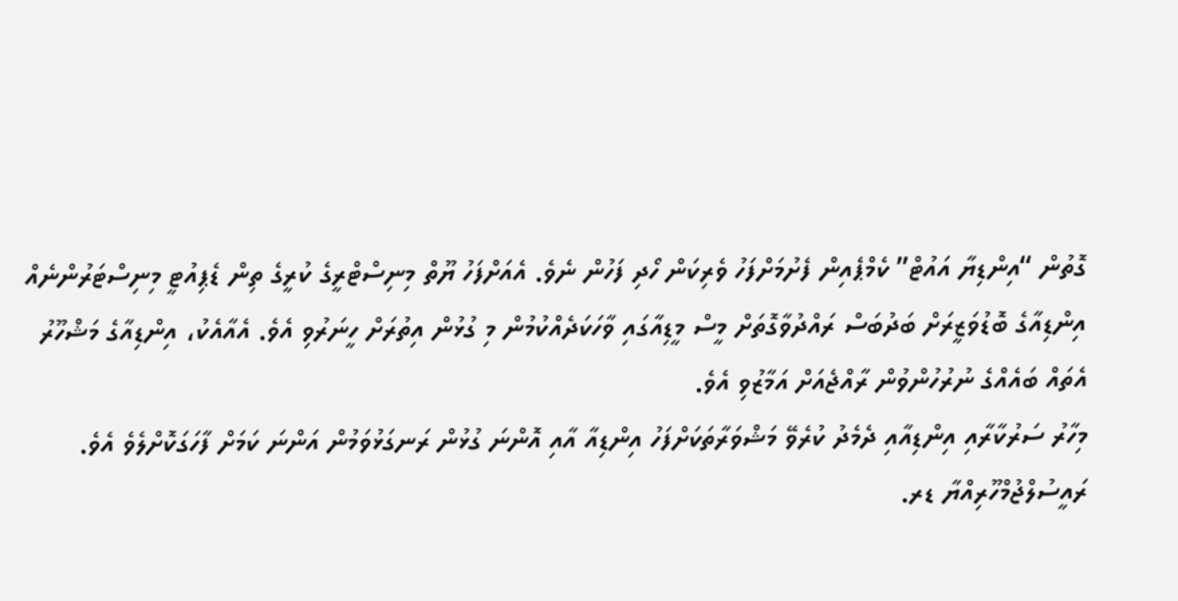ގޮތުން “އިންޑިޔާ އައުޓް” ކެމްޕެއިން ފެށުމަށްފަހު ވެރިކަން ހޯދި ފަހުން ނެވެ. އެއަށްފަހު ޔޫތް މިނިސްޓްރީގެ ކުރީގެ ތިން ޑެޕިއުޓީ މިނިސްޓަރުންނެއް އިންޑިއާގެ ބޮޑުވަޒީރަށް ބަދުބަސް ރައްދުވާގޮތަށް މީސް މީޑިއާގައި ވާހަކަދެއްކުމުން މި ގުޅުން އިތުރަށް ހީނަރުވި އެވެ. އެއާއެކު، އިންޑިއާގެ މަޝްހޫރު އެތައް ބައެއްގެ ނުރުހުންވުން ރާއްޖެއަށް އަމާޒުވި އެވެ.
މިހާރު ސަރުކާރާއި އިންޑިއާއި ދެމެދު ކުރެވޭ މަޝްވަރާތަކަށްފަހު އިންޑިއާ އާއި އޮންނަ ގުޅުން ރަނގަޅުވަމުން އަންނަ ކަމަށް ފާހަގަކޮށްލެވެ އެވެ.
ރައީސުލްޖުމްހޫރިއްޔާ ޑރ.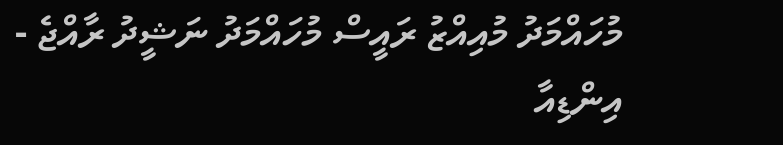މުހައްމަދު މުއިއްޒު ރައީސް މުހައްމަދު ނަޝީދު ރާއްޖެ - އިންޑިއާ